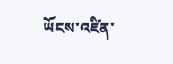ཡོངས་འཛིན་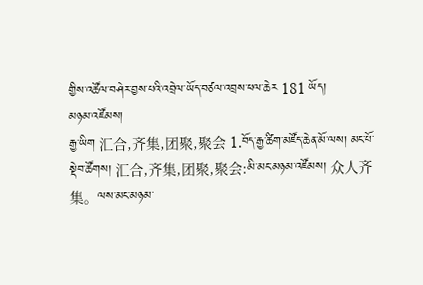གྱིས་འཚོལ་བཤེར་བྱས་པའི་འབྲེལ་ཡོད་བཙལ་འབྲས་ཕལ་ཆེར 181 ཡོད།
མཉམ་འཛོམས།
རྒྱ་ཡིག 汇合,齐集,团聚,聚会 1.བོད་རྒྱ་ཚིག་མཛོད་ཆེན་མོ་ལས། མང་པོ་སྡེབ་ཚོགས། 汇合,齐集,团聚,聚会:མི་མང་མཉམ་འཛོམས། 众人齐集。ལས་མང་མཉམ་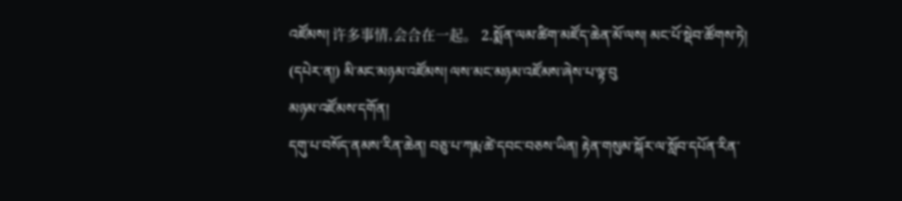འཛོམས། 许多事情,会合在一起。 2.སྨོན་ལམ་ཚིག་མཛོད་ཆེན་མོ་ལས། མང་པོ་སྡེབ་ཚོགས་ཏེ། (དཔེར་ན།) མི་མང་མཉམ་འཛོམས། ལས་མང་མཉམ་འཛོམས་ཞེས་པ་ལྟ་བུ
མཉམ་འཛོམས་དགོན།
དགུ་པ་བསོད་ནམས་རིན་ཆེན། བཅུ་པ་ཀརྨ་ཚེ་དབང་བཅས་ཡིན། རྟེན་གསུམ་སྐོར་ལ་སློབ་དཔོན་རིན་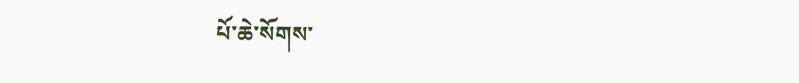པོ་ཆེ་སོགས་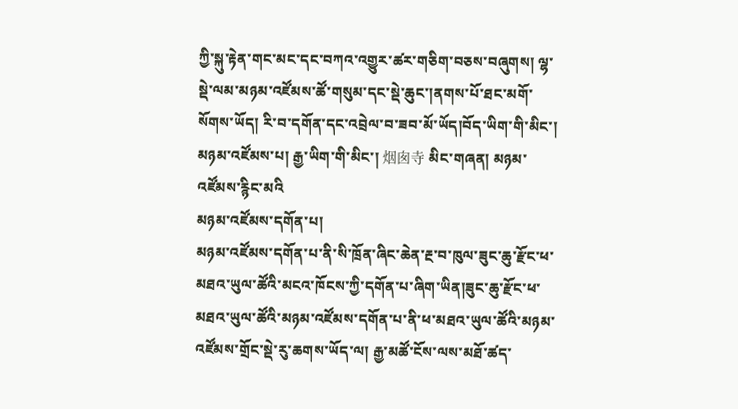ཀྱི་སྐུ་རྟེན་གང་མང་དང་བཀའ་འགྱུར་ཚར་གཅིག་བཅས་བཞུགས། ལྷ་སྡེ་ལམ་མཉམ་འཛོམས་ཚོ་གསུམ་དང་སྡེ་ཆུང་།ནགས་པོ་ཐང་མགོ་སོགས་ཡོད། རི་བ་དགོན་དང་འབྲེལ་བ་ཟབ་མོ་ཡོད།བོད་ཡིག་གི་མིང་། མཉམ་འཛོམས་པ། རྒྱ་ཡིག་གི་མིང་། 烟囱寺 མིང་གཞན། མཉམ་འཛོམས་རྙིང་མའི
མཉམ་འཛོམས་དགོན་པ།
མཉམ་འཛོམས་དགོན་པ་ནི་སི་ཁྲོན་ཞིང་ཆེན་རྔ་བ་ཁུལ་ཟུང་ཆུ་རྫོང་ཕ་མཐའ་ཡུལ་ཚོའི་མངའ་ཁོངས་ཀྱི་དགོན་པ་ཞིག་ཡིན།ཟུང་ཆུ་རྫོང་ཕ་མཐའ་ཡུལ་ཚོའི་མཉམ་འཛོམས་དགོན་པ་ནི་ཕ་མཐའ་ཡུལ་ཚོའི་མཉམ་འཛོམས་གྲོང་སྡེ་རུ་ཆགས་ཡོད་ལ། རྒྱ་མཚོ་ངོས་ལས་མཐོ་ཚད་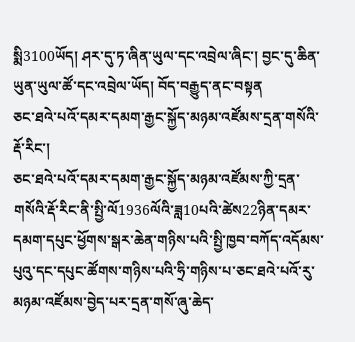སྨི3100ཡོད། ཤར་དུ་ཏ་ཞིན་ཡུལ་དང་འབྲེལ་ཞིང་། བྱང་དུ་ཆིན་ཡུན་ཡུལ་ཚོ་དང་འབྲེལ་ཡོད། བོད་བརྒྱུད་ནང་བསྟན
ཅང་ཐའེ་པའོ་དམར་དམག་རྒྱང་སྐྱོད་མཉམ་འཛོམས་དྲན་གསོའི་རྡོ་རིང་།
ཅང་ཐའེ་པའོ་དམར་དམག་རྒྱང་སྐྱོད་མཉམ་འཛོམས་ཀྱི་དྲན་གསོའི་རྡོ་རིང་ནི་སྤྱི་ལོ1936ལོའི་ཟླ10པའི་ཚེས22ཉིན་དམར་དམག་དཔུང་ཕྱོགས་སྒར་ཆེན་གཉིས་པའི་སྤྱི་ཁྱབ་བཀོད་འདོམས་པུའུ་དང་དཔུང་ཚོགས་གཉིས་པའི་ཧྲི་གཉིས་པ་ཅང་ཐའེ་པའོ་རུ་མཉམ་འཛོམས་བྱེད་པར་དྲན་གསོ་ཞུ་ཆེད་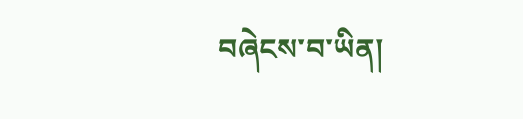བཞེངས་བ་ཡིན།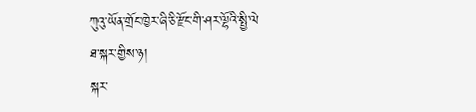ཀུའུ་ཡོན་གྲོང་ཁྱེར་ཞི་ཅི་རྫོང་གི་ཤར་ལྷོའི་སྤྱི་ལེ
ཐ་སྐར་གྱིས་ཉ།
སྐར་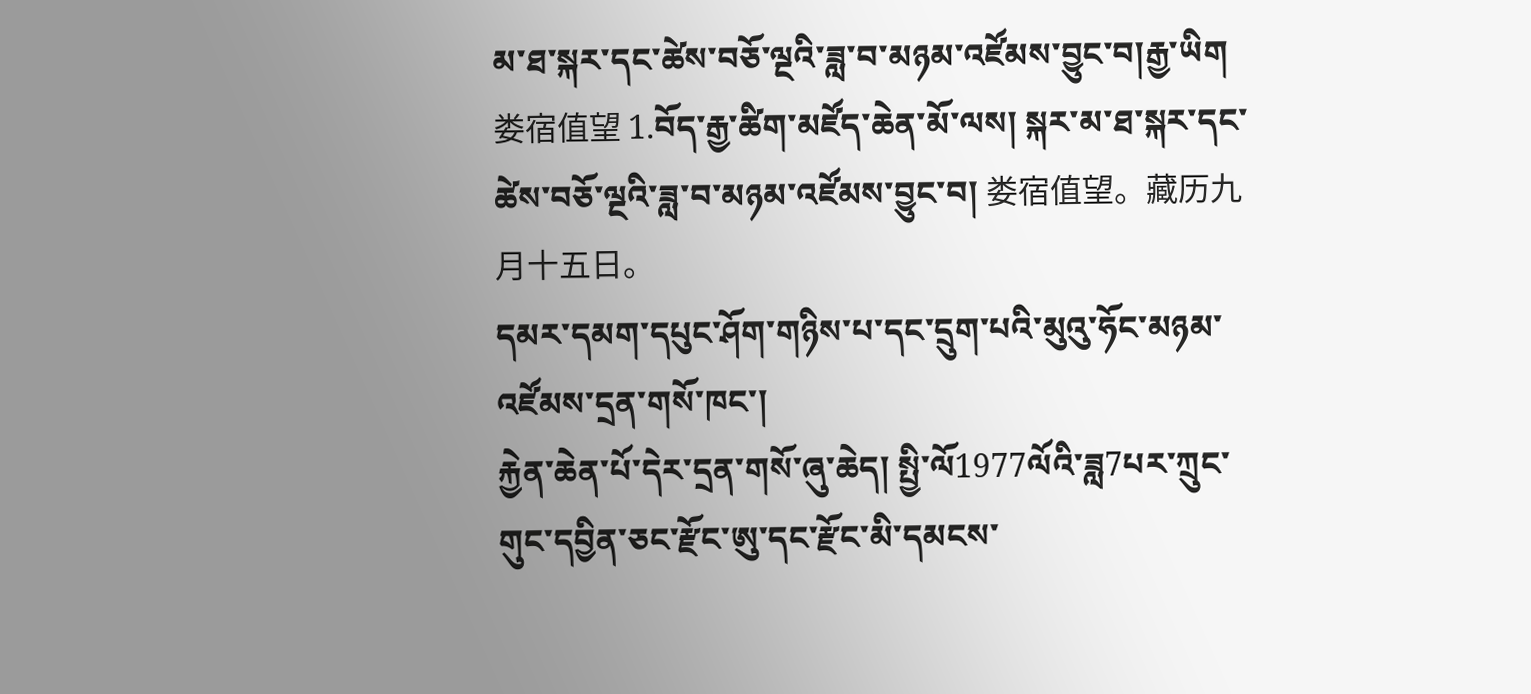མ་ཐ་སྐར་དང་ཚེས་བཅོ་ལྔའི་ཟླ་བ་མཉམ་འཛོམས་བྱུང་བ།རྒྱ་ཡིག 娄宿值望 1.བོད་རྒྱ་ཚིག་མཛོད་ཆེན་མོ་ལས། སྐར་མ་ཐ་སྐར་དང་ཚེས་བཅོ་ལྔའི་ཟླ་བ་མཉམ་འཛོམས་བྱུང་བ། 娄宿值望。藏历九月十五日。
དམར་དམག་དཔུང་ཤོག་གཉིས་པ་དང་དྲུག་པའི་མུའུ་ཧོང་མཉམ་འཛོམས་དྲན་གསོ་ཁང་།
རྐྱེན་ཆེན་པོ་དེར་དྲན་གསོ་ཞུ་ཆེད། སྤྱི་ལོ1977ལོའི་ཟླ7པར་ཀྲུང་གུང་དབྱིན་ཅང་རྫོང་ཨུ་དང་རྫོང་མི་དམངས་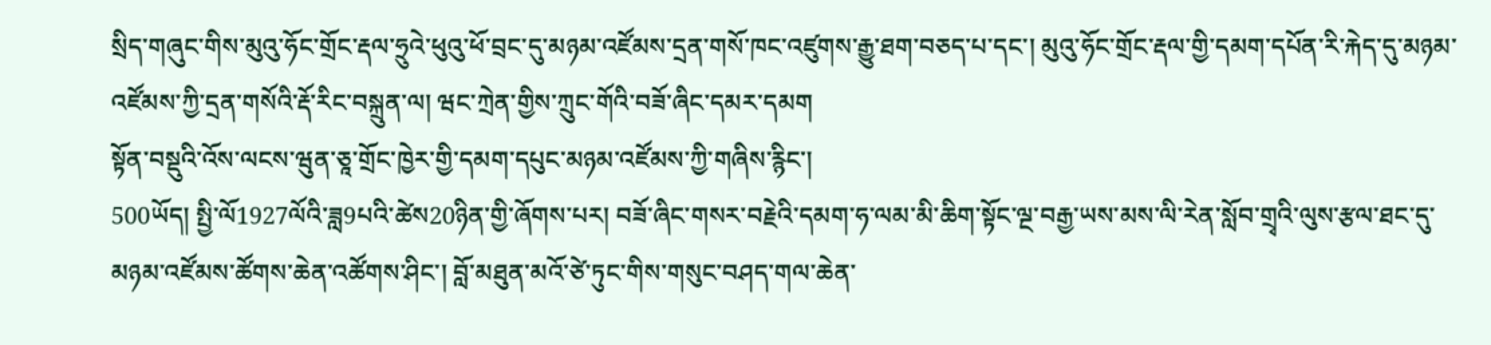སྲིད་གཞུང་གིས་མུའུ་ཧོང་གྲོང་རྡལ་ཧྲུའེ་ཕུའུ་ཕོ་བྲང་དུ་མཉམ་འཛོམས་དྲན་གསོ་ཁང་འཛུགས་རྒྱུ་ཐག་བཅད་པ་དང་། མུའུ་ཧོང་གྲོང་རྡལ་གྱི་དམག་དཔོན་རི་རྐེད་དུ་མཉམ་འཛོམས་ཀྱི་དྲན་གསོའི་རྡོ་རིང་བསྐྲུན་ལ། ཝང་ཀྲེན་གྱིས་ཀྲུང་གོའི་བཟོ་ཞིང་དམར་དམག
སྟོན་བསྡུའི་འོས་ལངས་ཝུན་ཅཱ་གྲོང་ཁྱེར་གྱི་དམག་དཔུང་མཉམ་འཛོམས་ཀྱི་གཞིས་རྙིང་།
500ཡོད། སྤྱི་ལོ1927ལོའི་ཟླ9པའི་ཚེས20ཉིན་གྱི་ཞོགས་པར། བཟོ་ཞིང་གསར་བརྗེའི་དམག་ཧ་ལམ་མི་ཆིག་སྟོང་ལྔ་བརྒྱ་ཡས་མས་ལི་རེན་སློབ་གྲྭའི་ལུས་རྩལ་ཐང་དུ་མཉམ་འཛོམས་ཚོགས་ཆེན་འཚོགས་ཤིང་། བློ་མཐུན་མའོ་ཙེ་ཏུང་གིས་གསུང་བཤད་གལ་ཆེན་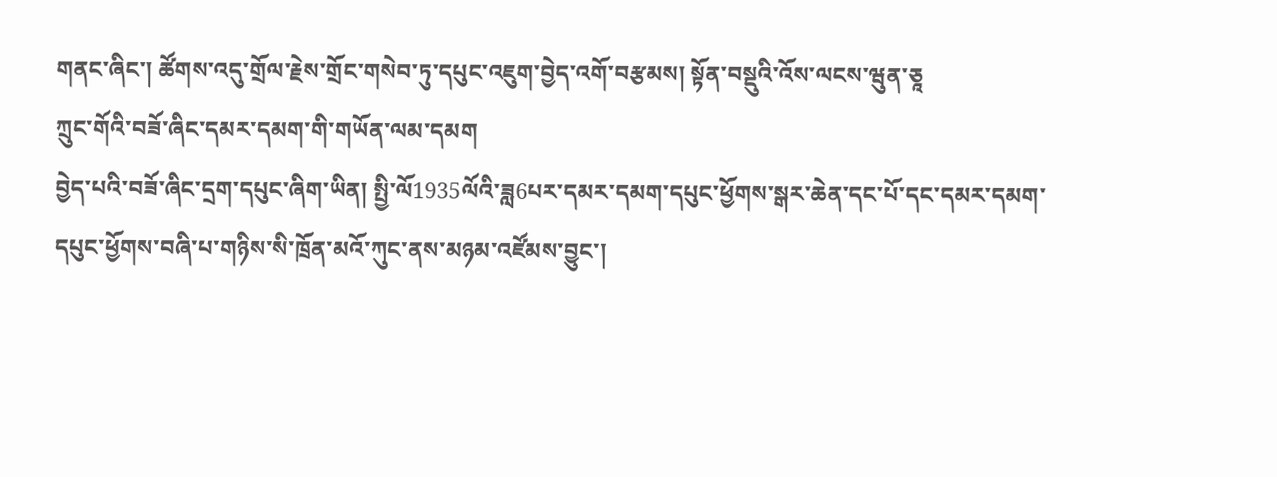གནང་ཞིང་། ཚོགས་འདུ་གྲོལ་རྗེས་གྲོང་གསེབ་ཏུ་དཔུང་འཇུག་བྱེད་འགོ་བརྩམས། སྟོན་བསྡུའི་འོས་ལངས་ཝུན་ཅཱ
ཀྲུང་གོའི་བཟོ་ཞིང་དམར་དམག་གི་གཡོན་ལམ་དམག
བྱེད་པའི་བཟོ་ཞིང་དྲག་དཔུང་ཞིག་ཡིན། སྤྱི་ལོ1935ལོའི་ཟླ6པར་དམར་དམག་དཔུང་ཕྱོགས་སྒར་ཆེན་དང་པོ་དང་དམར་དམག་དཔུང་ཕྱོགས་བཞི་པ་གཉིས་སི་ཁྲོན་མའོ་ཀུང་ནས་མཉམ་འཛོམས་བྱུང་།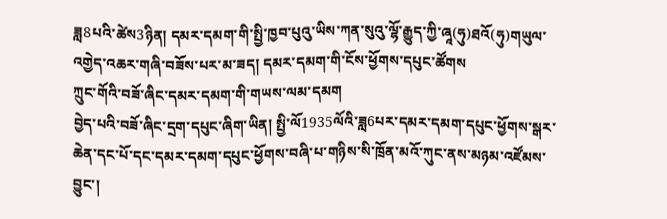ཟླ8པའི་ཚེས3ཉིན། དམར་དམག་གི་སྤྱི་ཁྱབ་པུའུ་ཡིས་ཀན་སུའུ་ལྷོ་རྒྱུད་ཀྱི་ཞཱ(ཧུ)ཐའོ(ཧུ)གཡུལ་འགྱེད་འཆར་གཞི་བཟོས་པར་མ་ཟད། དམར་དམག་གི་ངོས་ཕྱོགས་དཔུང་ཚོགས
ཀྲུང་གོའི་བཟོ་ཞིང་དམར་དམག་གི་གཡས་ལམ་དམག
བྱེད་པའི་བཟོ་ཞིང་དྲག་དཔུང་ཞིག་ཡིན། སྤྱི་ལོ1935ལོའི་ཟླ6པར་དམར་དམག་དཔུང་ཕྱོགས་སྒར་ཆེན་དང་པོ་དང་དམར་དམག་དཔུང་ཕྱོགས་བཞི་པ་གཉིས་སི་ཁྲོན་མའོ་ཀུང་ནས་མཉམ་འཛོམས་བྱུང་།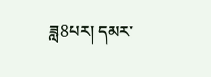ཟླ8པར། དམར་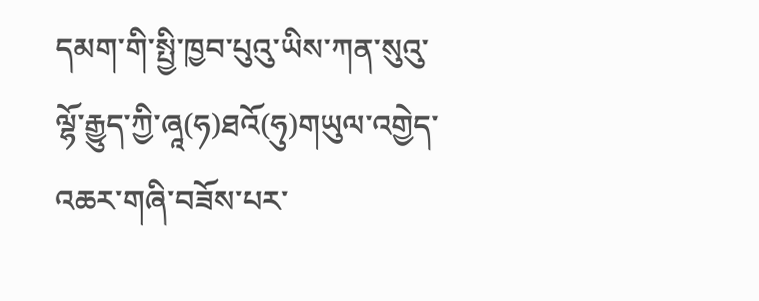དམག་གི་སྤྱི་ཁྱབ་པུའུ་ཡིས་ཀན་སུའུ་ལྷོ་རྒྱུད་ཀྱི་ཞཱ(ཧ)ཐའོ(ཧུ)གཡུལ་འགྱེད་འཆར་གཞི་བཟོས་པར་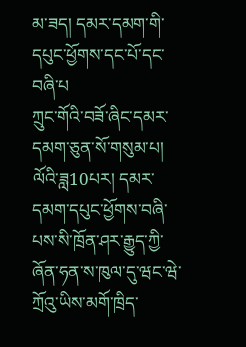མ་ཟད། དམར་དམག་གི་དཔུང་ཕྱོགས་དང་པོ་དང་བཞི་པ
ཀྲུང་གོའི་བཟོ་ཞིང་དམར་དམག་ཅུན་སོ་གསུམ་པ།
ལོའི་ཟླ10པར། དམར་དམག་དཔུང་ཕྱོགས་བཞི་པས་སི་ཁྲོན་ཤར་རྒྱུད་ཀྱི་ཞོན་ཧན་ས་ཁུལ་དུ་ཝང་ཝེ་ཀྲོའུ་ཡིས་མགོ་ཁྲིད་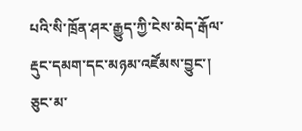པའི་སི་ཁྲོན་ཤར་རྒྱུད་ཀྱི་ངེས་མེད་རྒོལ་རྡུང་དམག་དང་མཉམ་འཛོམས་བྱུང་། ཅུང་མ་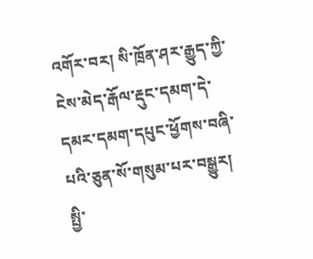འགོར་བར། སི་ཁྲོན་ཤར་རྒྱུད་ཀྱི་ངེས་མེད་རྒོལ་རྡུང་དམག་དེ་དམར་དམག་དཔུང་ཕྱོགས་བཞི་པའི་ཅུན་སོ་གསུམ་པར་བསྒྱུར། སྤྱི་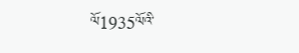ལོ1935ལོའི་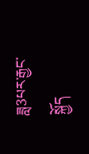ཟླ3པར་རྒྱང་སྐྱོད